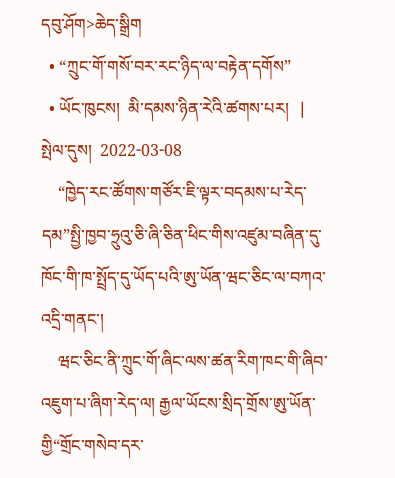དབུ་ཤོག>ཆེད་སྒྲིག
  • “ཀྲུང་གོ་གསོ་བར་རང་ཉིད་ལ་བརྟེན་དགོས”
  • ཡོང་ཁུངས།  མི་དམས་ཉིན་རེའི་ཚགས་པར།   |     སྤེལ་དུས།  2022-03-08
    “ཁྱེད་རང་ཚོགས་གཙོར་ཇི་ལྟར་བདམས་པ་རེད་དམ”སྤྱི་ཁྱབ་ཧྲུའུ་ཅི་ཞི་ཅིན་ཕིང་གིས་འཛུམ་བཞིན་དུ་ཁོང་གི་ཁ་སྤྲོད་དུ་ཡོད་པའི་ཨུ་ཡོན་ཝང་ཅིང་ལ་བཀའ་འདྲི་གནང་།
    ཝང་ཅིང་ནི་ཀྲུང་གོ་ཞིང་ལས་ཚན་རིག་ཁང་གི་ཞིབ་འཇུག་པ་ཞིག་རེད་ལ། རྒྱལ་ཡོངས་སྲིད་གྲོས་ཨུ་ཡོན་གྱི“གྲོང་གསེབ་དར་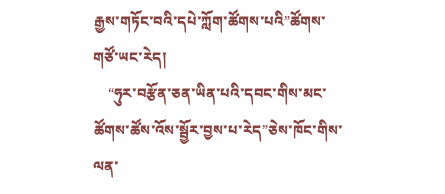རྒྱས་གཏོང་བའི་དཔེ་ཀློག་ཚོགས་པའི”ཚོགས་གཙོ་ཡང་རེད།
    “ཧུར་བརྩོན་ཅན་ཡིན་པའི་དབང་གིས་མང་ཚོགས་ཚོས་འོས་སྦྱོར་བྱས་པ་རེད”ཅེས་ཁོང་གིས་ལན་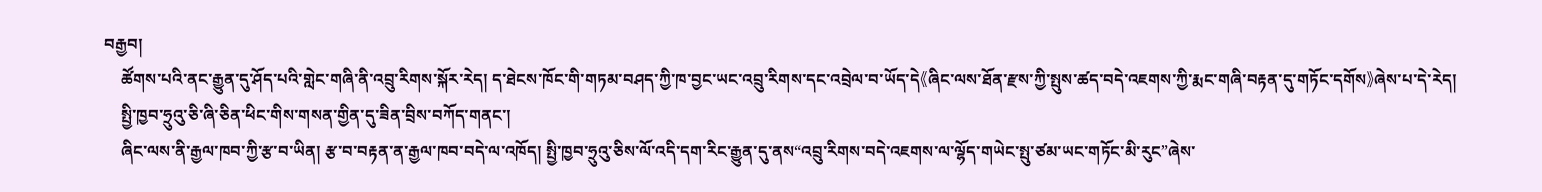བརྒྱབ།
    ཚོགས་པའི་ནང་རྒྱུན་དུ་ཤོད་པའི་གླེང་གཞི་ནི་འབྲུ་རིགས་སྐོར་རེད། ད་ཐེངས་ཁོང་གི་གཏམ་བཤད་ཀྱི་ཁ་བྱང་ཡང་འབྲུ་རིགས་དང་འབྲེལ་བ་ཡོད་དེ《ཞིང་ལས་ཐོན་རྫས་ཀྱི་སྤུས་ཚད་བདེ་འཇགས་ཀྱི་རྨང་གཞི་བརྟན་དུ་གཏོང་དགོས》ཞེས་པ་དེ་རེད།
    སྤྱི་ཁྱབ་ཧྲུའུ་ཅི་ཞི་ཅིན་ཕིང་གིས་གསན་གྱིན་དུ་ཟིན་བྲིས་བཀོད་གནང་།
    ཞིང་ལས་ནི་རྒྱལ་ཁབ་ཀྱི་རྩ་བ་ཡིན། རྩ་བ་བརྟན་ན་རྒྱལ་ཁབ་བདེ་ལ་འཁོད། སྤྱི་ཁྱབ་ཧྲུའུ་ཅིས་ལོ་འདི་དག་རིང་རྒྱུན་དུ་ནས“འབྲུ་རིགས་བདེ་འཇགས་ལ་ལྷོད་གཡེང་སྤུ་ཙམ་ཡང་གཏོང་མི་རུང”ཞེས་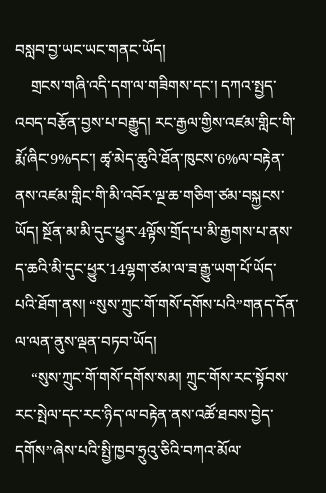བསླབ་བྱ་ཡང་ཡང་གནང་ཡོད།
    གྲངས་གཞི་འདི་དག་ལ་གཟིགས་དང་། དཀའ་སྤྱད་འབད་བརྩོན་བྱས་པ་བརྒྱུད། རང་རྒྱལ་གྱིས་འཛམ་གླིང་གི་རྨོ་ཞིང་9%དང་། ཚྭ་མེད་ཆུའི་ཐོན་ཁུངས་6%ལ་བརྟེན་ནས་འཛམ་གླིང་གི་མི་འབོར་ལྔ་ཆ་གཅིག་ཙམ་བསྐྱངས་ཡོད། སྔོན་མ་མི་དུང་ཕྱུར་4ལྟོས་གྲོད་པ་མི་རྒྱགས་པ་ནས་ད་ཆའི་མི་དུང་ཕྱུར་14ལྷག་ཙམ་ལ་ཟ་རྒྱུ་ཡག་པོ་ཡོད་པའི་ཐོག་ནས། “སུས་ཀྲུང་གོ་གསོ་དགོས་པའི”གནད་དོན་ལ་ལན་ནུས་ལྡན་བཏབ་ཡོད།
    “སུས་ཀྲུང་གོ་གསོ་དགོས་སམ། ཀྲུང་གོས་རང་སྟོབས་རང་སྤེལ་དང་རང་ཉིད་ལ་བརྟེན་ནས་འཚོ་ཐབས་བྱེད་དགོས”ཞེས་པའི་སྤྱི་ཁྱབ་ཧྲུའུ་ཅིའི་བཀའ་མོལ་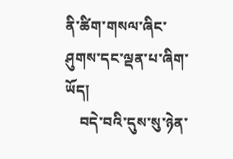ནི་ཚིག་གསལ་ཞིང་ཤུགས་དང་ལྡན་པ་ཞིག་ཡོད།
    བདེ་བའི་དུས་སུ་ཉེན་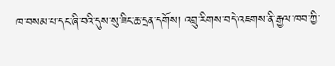ཁ་བསམ་པ་དང་ཞི་བའི་དུས་སུ་ཟིང་ཆ་དྲན་དགོས། འབྲུ་རིགས་བདེ་འཇགས་ནི་རྒྱལ་ཁབ་ཀྱི་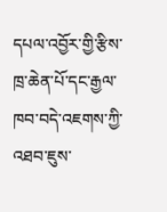དཔལ་འབྱོར་གྱི་རྩིས་ཁྲ་ཆེན་པོ་དང་རྒྱལ་ཁབ་བདེ་འཇགས་ཀྱི་འཐབ་ཇུས་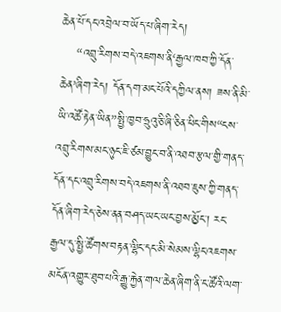ཆེན་པོ་དང་འབྲེལ་བ་ཡོད་པ་ཞིག་རེད།
    “འབྲུ་རིགས་བདེ་འཇགས་ནི‘རྒྱལ་ཁབ་ཀྱི་དོན་ཆེན’ཞིག་རེད། དོན་དག་མང་པོའི་དཀྱིལ་ནས། ཟས་ནི་མི་ཡི་འཚོ་རྟེན་ཡིན”སྤྱི་ཁྱབ་ཧྲུའུ་ཅི་ཞི་ཅིན་ཕིང་གིས“ངས་འབྲུ་རིགས་མང་ཉུང་ཇི་ཙམ་བྱུང་བ་ནི་འཐབ་རྩལ་གྱི་གནད་དོན་དང་འབྲུ་རིགས་བདེ་འཇགས་ནི་འཐབ་ཇུས་ཀྱི་གནད་དོན་ཞིག་རེད་ཅེས་ནན་བཤད་ཡང་ཡང་བྱས་མྱོང་། རང་རྒྱལ་དུ་སྤྱི་ཚོགས་བརྟན་ལྷིང་དང་མི་སེམས་ལྷིང་འཇགས་མངོན་འགྱུར་ཐུབ་པའི་རྒྱུ་རྐྱེན་གལ་ཆེན་ཞིག་ནི་ང་ཚོའི་ལག་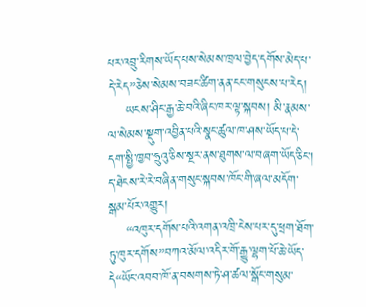པར་འབྲུ་རིགས་ཡོད་པས་སེམས་ཁྲལ་བྱེད་དགོས་མེད་པ་དེ་རེད”ཅེས་སེམས་བཟང་ཚིག་ནན་ངང་གསུངས་པ་རེད།
    ཡངས་ཤིང་རྒྱ་ཆེ་བའི་ཞིང་ཁར་ལྟ་སྐབས། མི་རྣམས་ལ་སེམས་སྡུག་འབྱིན་པའི་སྣང་ཚུལ་ཁ་ཤས་ཡོད་པ་དེ་དག་སྤྱི་ཁྱབ་ཧྲུའུ་ཅིས་སྔར་ནས་ཐུགས་ལ་བཞག་ཡོད་ཅིང་། ད་ཐེངས་རེ་རེ་བཞིན་གསུང་སྐབས་ཁོང་གི་ཞལ་མདོག་སྒམ་པོར་འགྱུར།
    “འཁུར་དགོས་པའི་འགན་འཁྲི་ངེས་པར་དུ་ཕྲག་ཐོག་ཏུ་ཁུར་དགོས”བཀའ་མོལ་འདིར་གོ་རྒྱུ་ལྷག་པོ་ཆེ་ཡོད་དེ“ཡོང་འབབ་ཁོ་ན་བསགས་ཏེ་ཤ་ཚལ་སྒོང་གསུམ་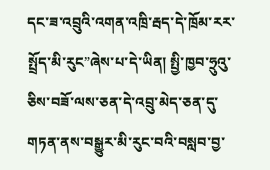དང་ཟ་འབྲུའི་འགན་འཁྲི་རྦད་དེ་ཁྲོམ་རར་སྤྲོད་མི་རུང”ཞེས་པ་དེ་ཡིན། སྤྱི་ཁྱབ་ཧྲུའུ་ཅིས་བཟོ་ལས་ཅན་དེ་འབྲུ་མེད་ཅན་དུ་གཏན་ནས་བསྒྱུར་མི་རུང་བའི་བསླབ་བྱ་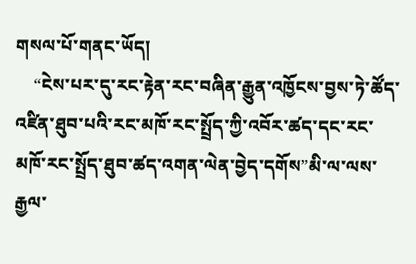གསལ་པོ་གནང་ཡོད།
    “ངེས་པར་དུ་རང་རྟེན་རང་བཞིན་རྒྱུན་འཁྱོངས་བྱས་ཏེ་ཚོད་འཛིན་ཐུབ་པའི་རང་མཁོ་རང་སྤྲོད་ཀྱི་འབོར་ཚད་དང་རང་མཁོ་རང་སྤྲོད་ཐུབ་ཚད་འགན་ལེན་བྱེད་དགོས”མི་ལ་ལས་རྒྱལ་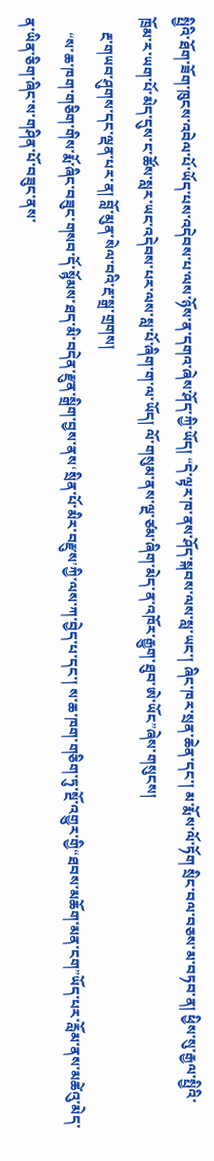སྤྱིའི་ཐོག་ཟོག་ཁུངས་འབེལ་པོ་ཡོད་པས་འདེབས་པ་ལས་ཉོས་ན་དགའ་ཞེས་ཤོད་ཀྱི་ཡོད། “དེ་ལྟར་ཁ་ནས་ཤོད་སྐབས་ལས་སླ་ཡང་། ཞིང་ཁར་སྲན་ཆེན་དང་། མ་རྨོས་ལོ་ཏོག སྲིང་བལ་བཅས་མ་བཏབ་ན། ཕྱིས་སུ་རྒྱལ་སྤྱིའི་ཁྲོམ་ར་ཡག་པོ་མེད་དུས་ང་ཚོས་སླར་ཡང་འདེབས་པར་ལས་སླ་པོ་ཞིག་ག་ལ་ཡོད། ལོ་གསུམ་ནས་ལྔ་ཙམ་ཞིག་མེད་ན་འཁོར་རྒྱུག་ཐུབ་ཨེ་ཡོང”ཞེས་གསུངས།
    རྔ་གཡབ་ཤུགས་དང་ལྡན་པར་ན། བློ་མུན་སེལ་བའི་རྔ་སྒྲ་གྲགས།
    “ས་ཆ་ཁག་གཅིག་གིས་རྨོ་ཞིང་བཟུང་གསབ་དོ་སྙོམས་ཐད་མི་བདེན་རྫུན་སྒྲིག་བྱས་ནས‘སྲིན་པོ་མིར་བརྫུས’ཀྱི་ལས་ཀ་བྱེད་པ་དང་། ས་ཆ་ཁག་གཅིག་ཏུ་སྔོ་འགྱུར་གྱི“ཐབས་མཆོག་མན་ངག”ཡོད་པར་རློམ་ནས་མཚེའུ་མེད་ན་ཡིན་ཅིག་ཞིང་ས་གཤིན་པོ་བཟུང་ནས་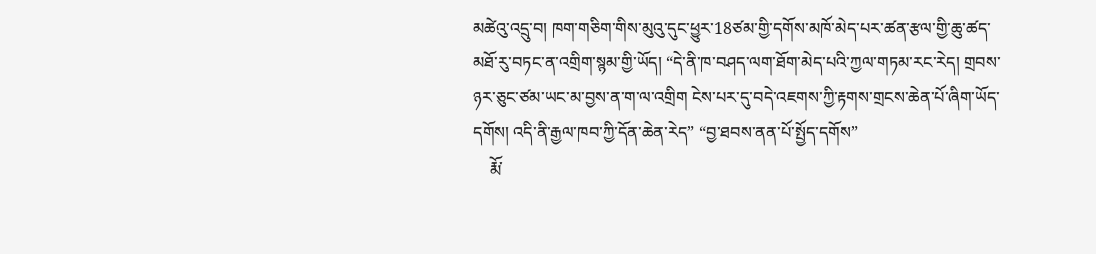མཚེའུ་འདྲུ་བ། ཁག་གཅིག་གིས་མུའུ་དུང་ཕྱུར་18ཙམ་གྱི་དགོས་མཁོ་མེད་པར་ཚན་རྩལ་གྱི་ཆུ་ཚད་མཐོ་རུ་བཏང་ན་འགྲིག་སྙམ་གྱི་ཡོད། “དེ་ནི་ཁ་བཤད་ལག་ཐོག་མེད་པའི་ཀྱལ་གཏམ་རང་རེད། གྲབས་ཉར་ཅུང་ཙམ་ཡང་མ་བྱས་ན་ག་ལ་འགྲིག ངེས་པར་དུ་བདེ་འཇགས་ཀྱི་རྟགས་གྲངས་ཆེན་པོ་ཞིག་ཡོད་དགོས། འདི་ནི་རྒྱལ་ཁབ་ཀྱི་དོན་ཆེན་རེད” “བྱ་ཐབས་ནན་པོ་སྤྱོད་དགོས”
    རྨོ་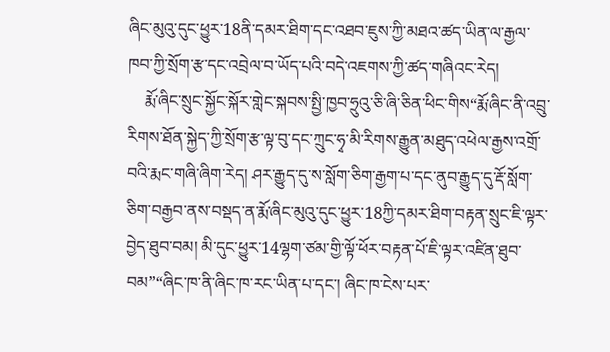ཞིང་མུའུ་དུང་ཕྱུར་18ནི་དམར་ཐིག་དང་འཐབ་ཇུས་ཀྱི་མཐའ་ཚད་ཡིན་ལ་རྒྱལ་ཁབ་ཀྱི་སྲོག་རྩ་དང་འབྲེལ་བ་ཡོད་པའི་བདེ་འཇགས་ཀྱི་ཚད་གཞིའང་རེད།
    རྨོ་ཞིང་སྲུང་སྐྱོང་སྐོར་གླེང་སྐབས་སྤྱི་ཁྱབ་ཧྲུའུ་ཅི་ཞི་ཅིན་ཕིང་གིས“རྨོ་ཞིང་ནི་འབྲུ་རིགས་ཐོན་སྐྱེད་ཀྱི་སྲོག་རྩ་ལྟ་བུ་དང་ཀྲུང་ཧྭ་མི་རིགས་རྒྱུན་མཐུད་འཕེལ་རྒྱས་འགྲོ་བའི་རྨང་གཞི་ཞིག་རེད། ཤར་རྒྱུད་དུ་ས་སློག་ཅིག་རྒྱག་པ་དང་ནུབ་རྒྱུད་དུ་རྡོ་སློག་ཅིག་བརྒྱབ་ནས་བསྡད་ན་རྨོ་ཞིང་མུའུ་དུང་ཕྱུར་18ཀྱི་དམར་ཐིག་བརྟན་སྲུང་ཇི་ལྟར་བྱེད་ཐུབ་བམ། མི་དུང་ཕྱུར་14ལྷག་ཙམ་གྱི་ལྟོ་ཕོར་བརྟན་པོ་ཇི་ལྟར་འཛིན་ཐུབ་བམ”“ཞིང་ཁ་ནི་ཞིང་ཁ་རང་ཡིན་པ་དང་། ཞིང་ཁ་ངེས་པར་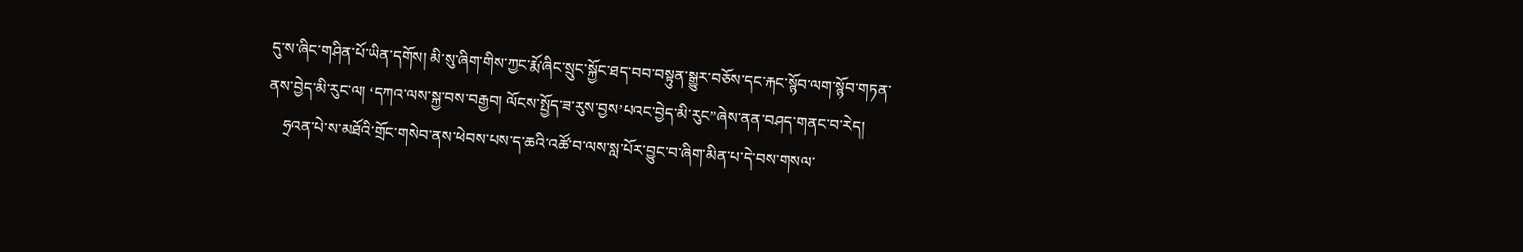དུ་ས་ཞིང་གཤིན་པོ་ཡིན་དགོས། མི་སུ་ཞིག་གིས་ཀྱང་རྨོ་ཞིང་སྲུང་སྐྱོང་ཐད་བབ་བསྟུན་སྒྱུར་བཅོས་དང་རྐང་སྙོབ་ལག་སྙོབ་གཏན་ནས་བྱེད་མི་རུང་ལ། ‘དཀའ་ལས་སྐྱ་བས་བརྒྱབ། ལོངས་སྤྱོད་ཟ་རུས་བྱས’པའང་བྱེད་མི་རུང”ཞེས་ནན་བཤད་གནང་བ་རེད།
    ཧྲའན་པེ་ས་མཐོའི་གྲོང་གསེབ་ནས་ཕེབས་པས་ད་ཆའི་འཚོ་བ་ལས་སླ་པོར་བྱུང་བ་ཞིག་མིན་པ་དེ་བས་གསལ་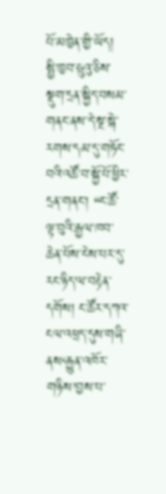པོ་མཁྱེན་གྱི་ཡོད། སྤྱི་ཁྱབ་ཧྲུའུ་ཅིས་སྡུག་དྲན་སྐྱིད་བསམ་གནང་ནས་དེ་སྔ་སྐེ་རགས་དམ་དུ་གཏོང་བའི་འཚོ་བ་སྐྱོ་པོ་ཕྱིར་དྲན་གནང་། “ང་ཚོ་ལྟ་བུའི་རྒྱལ་ཁབ་ཆེན་པོས་ངེས་པར་དུ་རང་ཉིད་ལ་བརྟེན་དགོས། ང་ཚོར་དཀའ་ངལ་འཕྲད་དུས་གཞི་ནས‘རྒྱུན་འཁོར་གཉིས’བྱས་པ་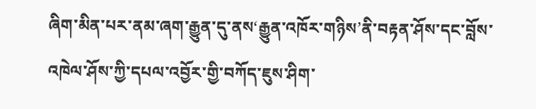ཞིག་མིན་པར་ནམ་ཞག་རྒྱུན་དུ་ནས‘རྒྱུན་འཁོར་གཉིས’ནི་བརྟན་ཤོས་དང་བློས་འཁེལ་ཤོས་ཀྱི་དཔལ་འབྱོར་གྱི་བཀོད་ཇུས་ཤིག་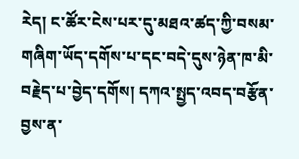རེད། ང་ཚོར་ངེས་པར་དུ་མཐའ་ཚད་ཀྱི་བསམ་གཞིག་ཡོད་དགོས་པ་དང་བདེ་དུས་ཉེན་ཁ་མི་བརྗེད་པ་བྱེད་དགོས། དཀའ་སྤྱད་འབད་བརྩོན་བྱས་ན་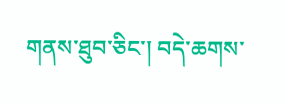གནས་ཐུབ་ཅིང་། བདེ་ཆགས་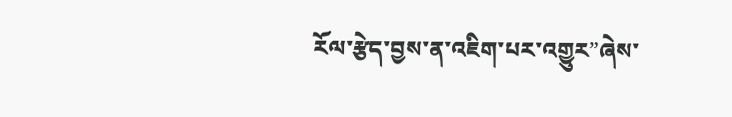རོལ་རྩེད་བྱས་ན་འཇིག་པར་འགྱུར”ཞེས་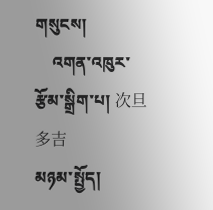གསུངས།
    འགན་འཁུར་རྩོམ་སྒྲིག་པ། 次旦多吉
མཉམ་སྤྱོད།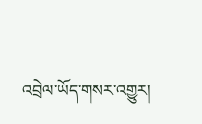འབྲེལ་ཡོད་གསར་འགྱུར།